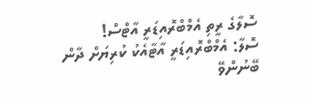ސޮލާގެ ރީތި އެމްބްރޮއިޑަރީ އާޓްސް!
ސޮލާ: އެމްބްރޮއިޑަރީ އާޓާއެކު ކުރިޔަށް ދާން ބޭނުންވޭ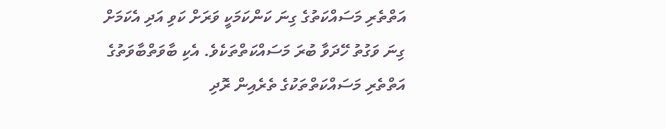އަތްތެރި މަސައްކަތުގެ ގިނަ ކަންކަމަކީ ވަރަށް ކަވި އަދި އެކަމަށް ގިނަ ވަގުތު ހޭދަވާ ބުރަ މަސައްކަތްތަކެވެ. އެކި ބާވަތްބާވަތުގެ އަތްތެރި މަސައްކަތްތަކުގެ ތެރެއިން ރޮދި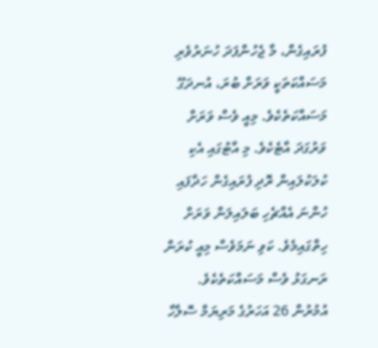ފުރައިގެން، މާ ޖެހުންފަދަ ހުނަރުވެރި މަސައްކަތަކީ ވަރަށް ބުރަ، އުނދަގޫ މަސައްކަތެކެވެ. މިއީ ވެސް ވަރަށް ވަރުގަދަ އާޓެކެވެ. މި އާޓުގައި އެކި ކުލަކުލައިން ރޮދި ފުރައިގެން ހަދާފައި ހުންނަ އެއްޗެހި ބަލައިލަން ވަރަށް ހިތްގައިމެވެ. ކަވި ނަމަވެސް މިއީ ކުރަން ރަނގަޅު ވެސް މަސައްކަތެކެވެ.
އުމުރުން 26 އަހަރުގެ މަރިޔަމް ސޮލާހާ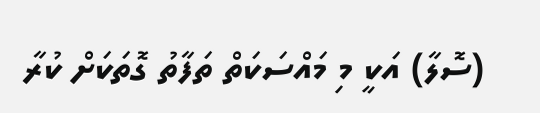(ސޮލާ) އަކީ މި މައްސަކަތް ތަފާތު ގޮތަކަށް ކުރާ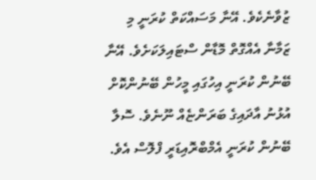ޒުވާނެކެވެ. އޭނާ މަސައްކަތް ކުރަނީ މި ޒަމާނާ އެއްގޮތް މޮޑާން ސްޓައިލަކަށެވެ. އޭނާ ބޭނުން ކުރަނީ އިހުގައި މީހުން ބޭނުންކޮށް އުޅުނު އާދައިގެ ބަރަންޏެއް ނޫނެވެ. ސޮލާ ބޭނުން ކުރަނީ އެމްބްރޮއިޑަރީ ފްލޮސް އެވެ.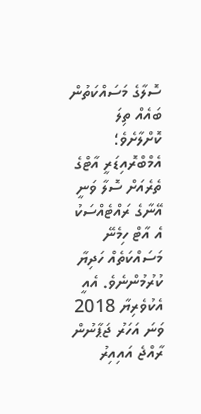ސޮލާގެ މަސައްކަތުން ބައެއް ތިލަ ކޮށްލާށެވެ؛
އެމްބްރޮއިޑަރީ އާޓްގެ ތެރެއަށް ސޮލާ ވަނީ އޭނާގެ ރައްޓެއްސަކު އެ އާޓް ހިމެނޭ މަސައްކަތެއް ހަދިޔާ ކުރުމުންނެވެ. އެއީ އެކުވެރިޔާ 2018 ވަނަ އަހަރު ޖަޕާނުން ރާއްޖެ އައިއިރު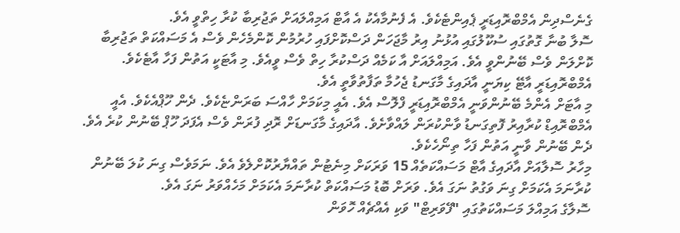ގެނެސްދިން އެމްބްރޮއިޑަރީ ޕެއިންޓެކެވެ. އެ ފެނުމާއެކު އެ އާޓް އަމިއްލައަށް ތަޖުރިބާ ކުރާ ހިތްވީ އެވެ.
ސޮލާ ބުނާ ގޮތުގައި ސުކޫލުގައި އުޅުނު އިރު މާޖަހަން ދަސްކޮށްފައި ހުރުމުން ކޮންމެހެން ވެސް އެ މަސައްކަތް ތަޖުރިބާ ކޮށްލަން ވެސް ބޭނުންވީ އެވެ. އަމިއްލައަށް އާ ކަމެއް ދަސްކުރާ ހިތް ވެސް ވީއެވެ. މި އާޓަކީ އަތުން ފަހާ އާޓެކެވެ. އެމްބްރޮއިޑަރީ އާޓޭ ކިޔަނީ އާދައިގެ މާގަނޑު ޖެހުމާ ތަފާތުވާތީ އެވެ.
މި އާޓަށް އެންމެ ބޭނުންވަނީ އެމްބްރޮއިޑަރީ ފްލޮސް އެވެ. އެއީ މިކަމަށް ހާއްސަ ބަރަންޏެކެވެ. ދެން ހޫޕްއެކެވެ. އެއީ އެމްބްރޮއިޑް ކުރާއިރު ފޮތިގަނޑު ވާންކުރަން ލައްވާށެވެ. އާދައިގެ މާގަނޑަށް ރޮދި ފުރަން ވެސް އެފަދަ ހޫޕް ބޭނުން ކުރެ އެވެ. ދެން ބޭނުން ވާނީ އަތުން ފަހާ ތިނޯހެކެވެ.
މިހާރު ސޮލާއަށް އާދައިގެ އާޓް މަސައްކަތެއް 15 ވަރަކަށް މިނެޓުން ތައްޔާރުކޮށްލެވެ އެވެ. ނަމަވެސް ގިނަ ކުލަ ބޭނުން ކުރާނަމަ އެކަމަށް ގިނަ ވަގުތު ނަގަ އެވެ. ވަރަށް ބޮޑު މަސައްކަތް ކުރާނަމަ އެކަމަށް މަހެއްވަރު ނަގަ އެވެ.
ސޮލާގެ އަމިއްލަ މަސައްކަތުގައި "ފޭވަރިޓް" ވަކި އެއްޗެއް ހޮވަން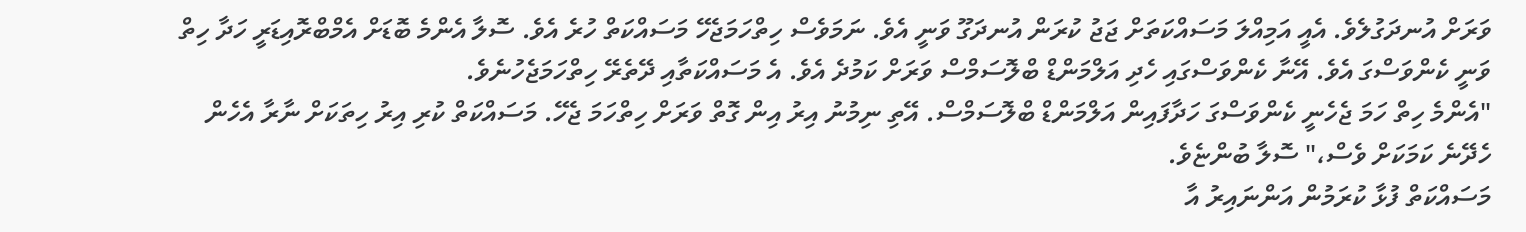ވަރަށް އުނދަގުލެވެ. އެއީ އަމިއްލަ މަސައްކަތަށް ޖަޖު ކުރަން އުނދަގޫ ވަނީ އެވެ. ނަމަވެސް ހިތްހަމަޖެހޭ މަސައްކަތް ހުރެ އެވެ. ސޮލާ އެންމެ ބޮޑަށް އެމްބްރޮއިޑަރީ ހަދާ ހިތް ވަނީ ކެންވަސްގަ އެވެ. އޭނާ ކެންވަސްގައި ހެދި އަލްމަންޑް ބްލޮސަމްސް ވަރަށް ކަމުދެ އެވެ. އެ މަސައްކަތާއި ދޭތެރޭ ހިތްހަމަޖެހުނެވެ.
"އެންމެ ހިތް ހަމަ ޖެހެނީ ކެންވަސްގަ ހަދާފައިން އަލްމަންޑް ބްލޮސަމްސް. އޭތި ނިމުނު އިރު އިން ގޮތް ވަރަށް ހިތްހަމަ ޖެހޭ. މަސައްކަތް ކުރި އިރު ހިތަކަށް ނާރާ އެހެން ހެދޭނެ ކަމަކަށް ވެސް،" ސޮލާ ބުންޏެވެ.
މަސައްކަތް ފުޅާ ކުރަމުން އަންނައިރު އާ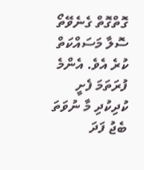ގޮތްގޮތް ގެނެވޭތޯ ސޮލާ މަސައްކަތް ކުރެ އެވެ. އެންމެ ފުރަތަމަ ފެށީ ކުދިކުދި މާ ނުވަތަ ބެޖު ފަދަ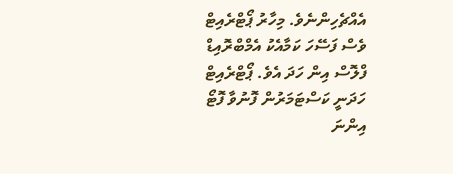އެއްޗެހިންނެވެ. މިހާރު ޕޯޓްރެއިޓް ވެސް ފަސޭހަ ކަމާއެކު އެމްބްރޮއިޑް ފްލޮސް އިން ހަދަ އެވެ. ޕޯޓްރެއިޓް ހަދަނީ ކަސްޓަމަރުން ފޮނުވާ ފޮޓޯ އިންނަ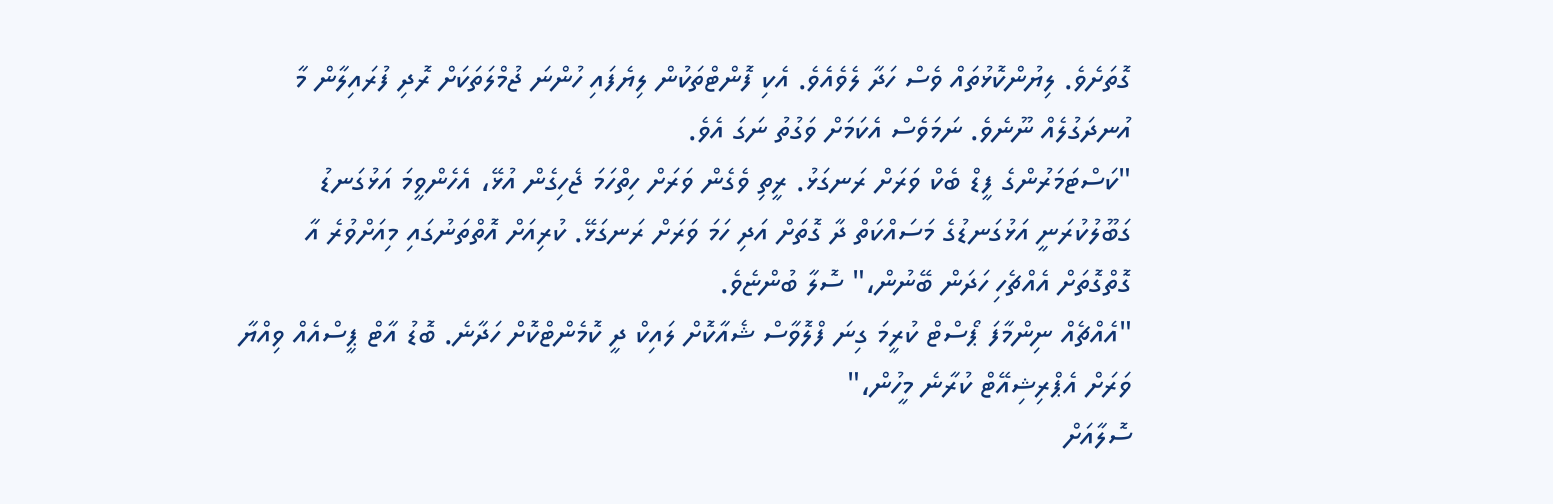ގޮތަށެވެ. ލިޔުންކޮޅުތައް ވެސް ހަދާ ލެވެއެވެ. އެކި ފޮންޓްތަކުން ލިޔެފައި ހުންނަ ޖުމްލަތަކަށް ރޮދި ފުރައިލާން މާ އުނދަގުލެއް ނޫނެވެ. ނަމަވެސް އެކަމަށް ވަގުތު ނަގަ އެވެ.
"ކަސްޓަމަރުންގެ ފީޑް ބެކް ވަރަށް ރަނގަޅު. ރީތި ވެގެން ވަރަށް ހިތްހަމަ ޖެހިގެން އުޅޭ، އެހެންވީމަ އަޅުގަނޑު ގަބޫލުކުރަނީ އަޅުގަނޑުގެ މަސައްކަތް ދާ ގޮތަށް އަދި ހަމަ ވަރަށް ރަނގަޅޭ. ކުރިއަށް އޮތްތަނުގައި މިއަށްވުރެ އާ ގޮތްގޮތަށް އެއްޗެހި ހަދަން ބޭނުން،" ސޮލާ ބުންޏެވެ.
"އެއްޗެއް ނިންމާފަ ޕޯސްޓް ކުރީމަ ގިނަ ފްލޮވާސް ޝެއާކޮށް ލައިކް ދީ ކޮމެންޓްކޮށް ހަދާނެ. ބޮޑު އާޓް ޕީސްއެއް ވިއްޔާ ވަރަށް އެޕްރިޝިއޭޓް ކުރާނެ މީހުން،"
ސޮލާއަށް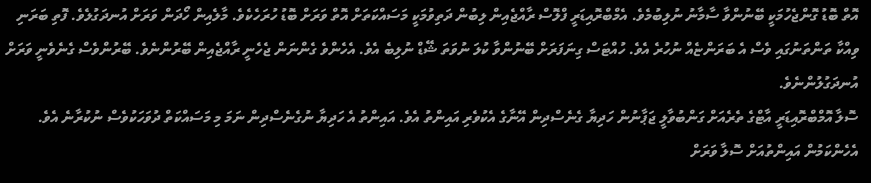އޮތް ބޮޑު ގޮންޖެހުމަކީ ބޭނުންވާ ސާމާނު ނުލިބުމެވެ. އެމްބްރޮއިޑަރީ ފްލޮސް ރާއްޖެއިން ލިބުން ދަތިވުމަކީ މަސައްކަތަށް އޮތް ވަރަށް ބޮޑު ހުރަހެކެވެ. މާލެއިން ހޯދަން ވަރަށް އުނދަގުލެވެ. ފޮތި ބަރަނި ވިއްކާ ތަންތަނުގައި ވެސް އެ ބަރަންޏެއް ނުހުރެ އެވެ. ހުއްޓަސް ގިނަފަރަށް ބޭނުންވާ ކުލަ ނުވަތަ ޝޭޑް ނުލިބެ އެވެ. އެހެންވެ ގެންނަން ޖެހެނީ ރާއްޖެއިން ބޭރުންނެވެ. ބޭރުންވެސް ގެނެވެނީ ވަރަށް އުނދަގުލުންނެވެ.
ސޮލާ އޮމްބްރޮއިޑަރީ އާޓްގެ ތެރެއަށް ގަންބުވާލީ ޖަޕާނުން ހަދިޔާ ގެނެސްދިން އޭނާގެ އެކުވެރި އައިންތު އެވެ. އައިންތު އެ ހަދިޔާ ނުގެނެސްދިން ނަމަ މި މަސައްކަތް ދުވަހަކުވެސް ނުކުރާނެ އެވެ. އެހެންކަމުން އައިންތުއަށް ސޮލާ ވަރަށް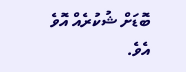ބޮޑަށް ޝުކުރެއް އޮވެ އެވެ.